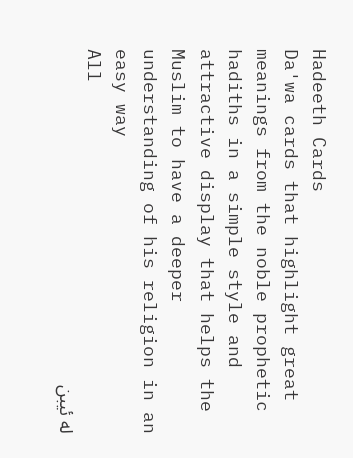Hadeeth Cards
Da'wa cards that highlight great meanings from the noble prophetic hadiths in a simple style and attractive display that helps the Muslim to have a deeper understanding of his religion in an easy way
All
لە ئیبن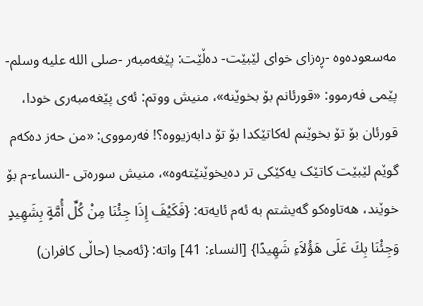مەسعودەوە -ڕەزای خوای لێبێت- دەڵێت: پێغەمبەر -صلى اللە علیە وسلم- پێمی فەرموو: «قورئانم بۆ بخوێنە»، منیش ووتم: ئەی پێغەمبەری خودا، قورئان بۆ تۆ بخوێنم لەکاتێکدا بۆ تۆ دابەزیووە؟! فەرمووی: «من حەز دەکەم گوێم لێبێت کاتێک یەکێکی تر دەیخوێنێتەوە»، منیش سورەتی -النساء-م بۆ خوێند، هەتاوەکو گەیشتم بە ئەم ئایەتە: {فَكَيْفَ إِذَا جِئْنَا مِنْ كُلِّ أُمَّةٍ بِشَهِيدٍ وَجِئْنَا بِكَ عَلَى هَؤُلاَءِ شَهِيدًا} [النساء: 41] واتە: {ئەمجا (حاڵی کافران)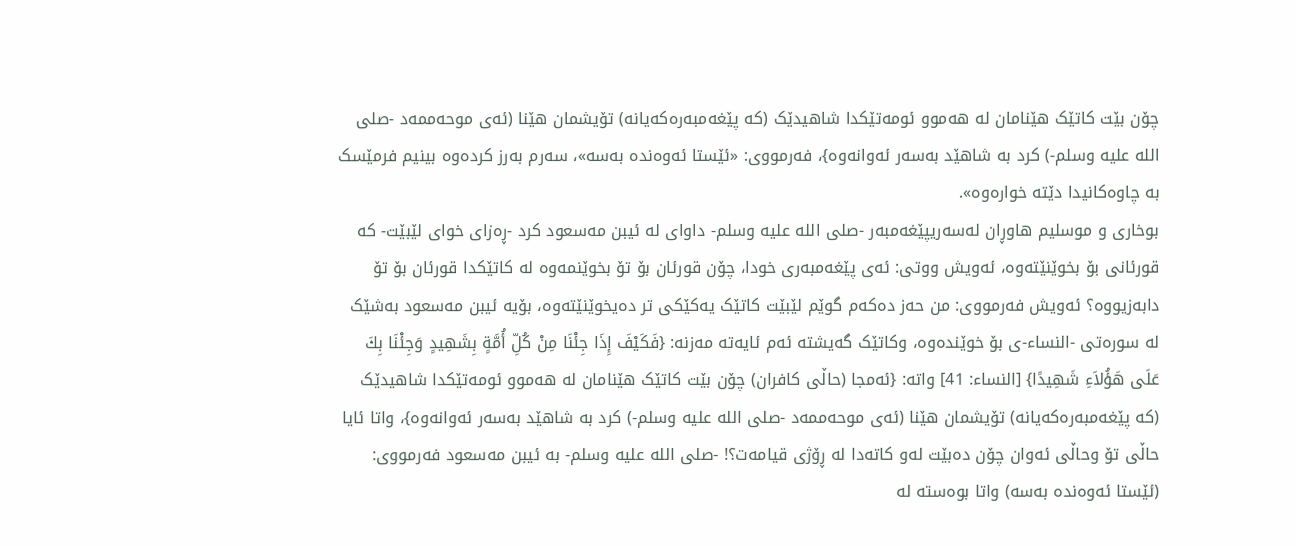چۆن بێت کاتێک ھێنامان لە ھەموو ئومەتێکدا شاهیدێک (کە پێغەمبەرەکەیانە) تۆیشمان ھێنا (ئەی موحەممەد -صلى اللە علیە وسلم-) کرد بە شاهێد بەسەر ئەوانەوە}، فەرمووی: «ئێستا ئەوەندە بەسە»، سەرم بەرز کردەوە بینیم فرمێسک بە چاوەکانیدا دێتە خوارەوە».
بوخاری و موسلیم هاوڕان لەسەریپێغەمبەر -صلى اللە علیە وسلم- داواى لە ئیبن مەسعود کرد -ڕەزای خوای لێبێت- کە قورئانی بۆ بخوێنێتەوە، ئەویش ووتی: ئەی پێغەمبەری خودا، چۆن قورئان بۆ تۆ بخوێنمەوە لە کاتێکدا قورئان بۆ تۆ دابەزیووە؟ ئەویش فەرمووی: من حەز دەکەم گوێم لێبێت کاتێک یەکێکی تر دەیخوێنێتەوە، بۆیە ئیبن مەسعود بەشێک لە سورەتی -النساء-ی بۆ خوێندەوە، وکاتێک گەیشتە ئەم ئایەتە مەزنە: {فَكَيْفَ إِذَا جِئْنَا مِنْ كُلِّ أُمَّةٍ بِشَهِيدٍ وَجِئْنَا بِكَ عَلَى هَؤُلاَءِ شَهِيدًا} [النساء: 41] واتە: {ئەمجا (حاڵی کافران) چۆن بێت کاتێک ھێنامان لە ھەموو ئومەتێکدا شاهیدێک (کە پێغەمبەرەکەیانە) تۆیشمان ھێنا (ئەی موحەممەد -صلى اللە علیە وسلم-) کرد بە شاهێد بەسەر ئەوانەوە}، واتا ئایا حاڵی تۆ وحاڵی ئەوان چۆن دەبێت لەو کاتەدا لە ڕۆژی قیامەت؟! -صلى اللە علیە وسلم- بە ئیبن مەسعود فەرمووی: (ئێستا ئەوەندە بەسە) واتا بوەستە لە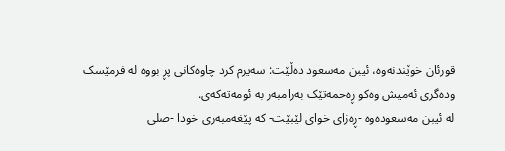قورئان خوێندنەوە، ئیبن مەسعود دەڵێت: سەیرم کرد چاوەکانی پڕ بووە لە فرمێسک ودەگری ئەمیش وەکو ڕەحمەتێک بەرامبەر بە ئومەتەکەى.
لە ئیبن مەسعودەوە -ڕەزای خوای لێبێت- کە پێغەمبەری خودا -صلى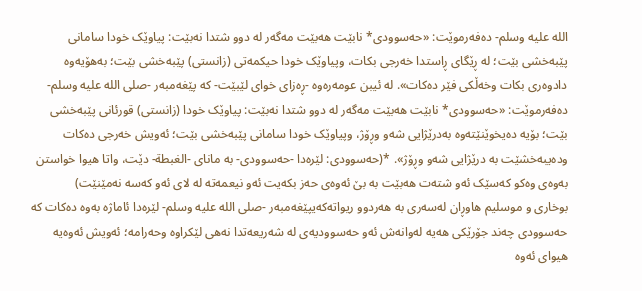اللە علیە وسلم- دەفەرموێت: «حەسوودی* نابێت هەبێت مەگەر لە دوو شتدا نەبێت: پیاوێک خودا سامانى پێبەخشی بێت؛ لە ڕێگای ڕاستدا خەرجی بکات، وپیاوێک خودا حیکمەتی (زانستی) پێبەخشی بێت؛ بەهۆیەوە دادوەری بکات وخەڵکی فێر دەکات». لە ئیبن عومەرەوە -ڕەزای خوای لێبێت- کە پێغەمبەر -صلى اللە علیە وسلم- دەفەرموێت: «حەسوودی* نابێت هەبێت مەگەر لە دوو شتدا نەبێت: پیاوێک خودا (زانستی) قورئانی پێبەخشی بێت؛ بۆیە دەیخوێنێتەوە بەدرێژایی شەو وڕۆژ، وپیاوێک خودا سامانى پێبەخشی بێت؛ ئەویش خەرجی دەکات ودەیبەخشێت بە درێژایی شەو وڕۆژ». *(حەسوودی: لێرەدا -حەسوودی- بە ماناى -الغبطة- دێت، واتا هیوا خواستن بەوەى وەکو کەسێک ئەو شتەت هەبێت بە بێ ئەوەى حەز بکەیت ئەو نیعمەتە لە لای ئەو کەسە نەمێنێت)
بوخاری و موسلیم هاوڕان لەسەری بە ھەردوو ریواتەکەیپێغەمبەر -صلى اللە علیە وسلم- لێرەدا ئاماژە بەوە دەکات کە حەسوودی چەند جۆرێکی هەیە لەوانەش ئەو حەسوودیەی لە شەریعەتدا نەهی لێکراوە وحەرامە؛ ئەویش ئەوەیە هیوای ئەوە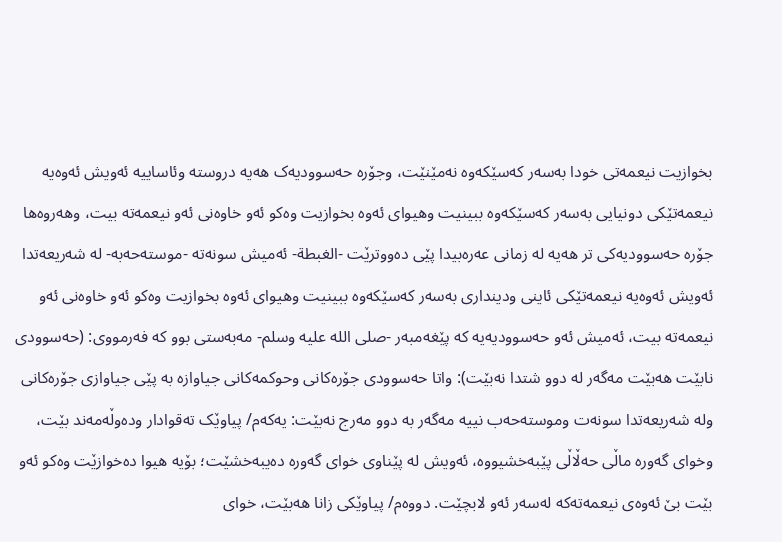بخوازیت نیعمەتی خودا بەسەر کەسێکەوە نەمێنێت، وجۆرە حەسوودیەک هەیە دروستە وئاساییە ئەویش ئەوەیە نیعمەتێکی دونیایی بەسەر کەسێکەوە ببینیت وهیوای ئەوە بخوازیت وەکو ئەو خاوەنی ئەو نیعمەتە بیت، وهەروەها جۆرە حەسوودیەکی تر هەیە لە زمانى عەرەبیدا پێی دەووترێت -الغبطة- ئەمیش سونەتە -موستەحەبە- لە شەریعەتدا ئەویش ئەوەیە نیعمەتێکی ئاینی ودینداری بەسەر کەسێکەوە ببینیت وهیوای ئەوە بخوازیت وەکو ئەو خاوەنی ئەو نیعمەتە بیت، ئەمیش ئەو حەسوودیەیە کە پێغەمبەر -صلى اللە علیە وسلم- مەبەستی بوو کە فەرمووی: (حەسوودی نابێت هەبێت مەگەر لە دوو شتدا نەبێت): واتا حەسوودی جۆرەکانى وحوکمەکانى جیاوازە بە پێی جیاوازى جۆرەکانى ولە شەریعەتدا سونەت وموستەحەب نییە مەگەر بە دوو مەرج نەبێت: یەکەم/ پیاوێک تەقوادار ودەوڵەمەند بێت، وخواى گەورە ماڵی حەڵاڵی پێبەخشیووە، ئەویش لە پێناوى خواى گەورە دەیبەخشێت؛ بۆیە هیوا دەخوازێت وەکو ئەو بێت بێ ئەوەى نیعمەتەکە لەسەر ئەو لابچێت. دووەم/ پیاوێکی زانا هەبێت، خواى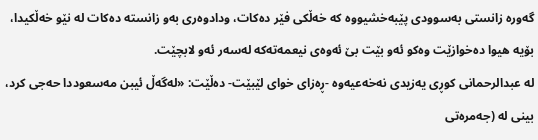گەورە زانستی بەسوودی پێبەخشیووە کە خەڵکی فێر دەکات، ودادوەری بەو زانستە دەکات لە نێو خەڵکیدا، بۆیە هیوا دەخوازێت وەکو ئەو بێت بێ ئەوەى نیعمەتەکە لەسەر ئەو لابچێت.
لە عبدالرحمانی کوڕی یەزیدی نەخەعیەوە -ڕەزای خوای لێبێت- دەڵێت: «لەگەڵ ئیبن مەسعوددا حەجی کرد، بینی لە (جەمرەتی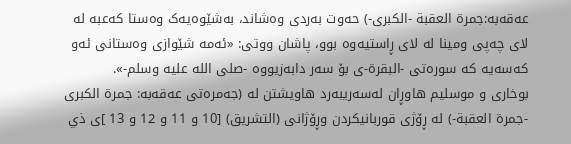عەقەبە:جمرة العقبة -الکبرى-) حەوت بەردی وەشاند، بەشێوەیەک وەستا کەعبە لە لای چەپی ومینا لە لای ڕاستیەوە بوو، پاشان ووتی: «ئەمە شێوازى وەستانى ئەو کەسەیە کە سورەتی -البقرة-ی بۆ سەر دابەزیووە -صلى اللە علیە وسلم-».
بوخاری و موسلیم هاوڕان لەسەریبەرد هاویشتن لە (جەمرەتی عەقەبە: جمرة الکبرى -جمرة العقبة-) لە ڕۆژى قوربانیکردن وڕۆژانی (التشریق) [10 و 11 و 12 و 13 ]ى ذي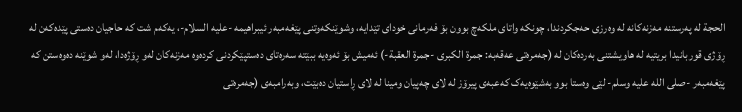الحجة لە پەرستنە مەزنەکانە لە وەرزی حەجکردندا، چونکە واتاى ملکەچ بوون بۆ فەرمانى خودای تێدایە، وشوێنکەوتنی پێغەمبەر ئیبراهیمە -علیه السلام-، یەکەم شت کە حاجیان دەستی پێدەکەن لە ڕۆژی قوربانیدا بریتیە لە هاویشتنی بەردەکان لە (جەمرەتی عەقەبە: جمرة الکبرى -جمرة العقبة-) ئەمیش بۆ ئەوەیە ببێتە سەرەتای دەستپێکردنی کردەوە مەزنەکان لەو ڕۆژەدا، لەو شوێنە دەوەستن کە پێغەمبەر -صلى اللە علیە وسلم- لێی وەستا بوو بەشێوەیەک کەعبەی پیرۆز لە لای چەپیان ومینا لە لای ڕاستیان دەبێت، وبەرامبەی (جەمرەتی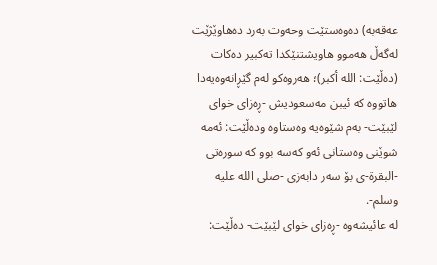عەقەبە) دەوەستێت وحەوت بەرد دەهاوێژێت لەگەڵ هەموو هاویشتنێکدا تەکبیر دەکات (دەڵێت: الله أکبر)؛ هەروەکو لەم گێڕانەوەیەدا هاتووە کە ئیبن مەسعودیش -ڕەزای خوای لێبێت- بەم شێوەیە وەستاوە ودەڵێت: ئەمە شوێنی وەستانى ئەو کەسە بوو کە سورەتی -البقرة-ی بۆ سەر دابەزی -صلى اللە علیە وسلم-.
لە عائیشەوە -ڕەزای خوای لێبێت- دەڵێت: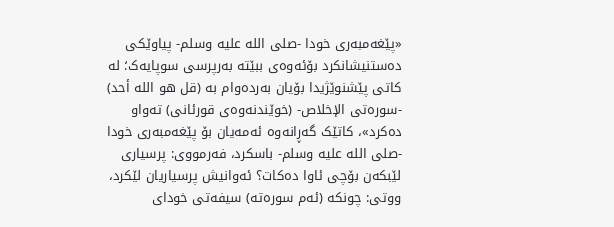«پێغەمبەری خودا -صلى اللە علیە وسلم- پیاوێکی دەستنیشانکرد بۆئەوەى ببێتە بەرپرسی سوپایەک؛ لە کاتی پێشنوێژیدا بۆیان بەردەوام بە (قل هو الله أحد) -سورەتی الإخلاص- (خوێندنەوەی قورئانی) تەواو دەکرد»، کاتێک گەڕانەوە ئەمەیان بۆ پێغەمبەری خودا -صلى اللە علیە وسلم- باسکرد، فەرمووی: پرسیاری لێبکەن بۆچی ئاوا دەکات؟ ئەوانیش پرسیاریان لێکرد، ووتی: چونکە (ئەم سورەتە) سیفەتی خودای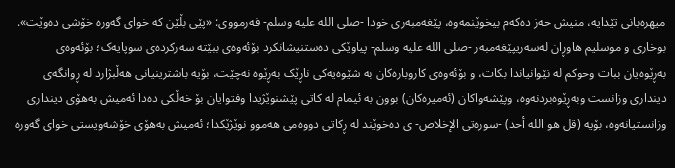میهرەبانی تێدایە، منیش حەز دەکەم بیخوێنمەوە، پێغەمبەری خودا -صلى اللە علیە وسلم- فەرمووی: «پێی بڵێن کە خواى گەورە خۆشی دەوێت».
بوخاری و موسلیم هاوڕان لەسەریپێغەمبەر -صلى اللە علیە وسلم- پیاوێکی دەستنیشانکرد بۆئەوەى ببێتە سەرکردەی سوپایەک؛ بۆئەوەى بەڕێوەیان ببات وحوکم لە نێوانیاندا بکات، و بۆئەوەى کاروبارەکان بە شێوەیەکی ناڕێک بەڕێوە نەچێت، بۆیە باشترینیانی هەڵبژارد لە ڕوانگەى دینداری وزانست وبەڕێوەبردنەوە، وپێشەواکان (ئەمیرەکان) بوون بە ئیمام لە کاتی پێشنوێژیدا وفتوایان بۆ خەڵکی دەدا ئەمیش بەهۆی دینداری وزانستیانەوە، بۆیە (قل هو الله أحد) -سورەتی الإخلاص- ی دەخوێند لە ڕکاتی دووەمی هەموو نوێژێکدا؛ ئەمیش بەهۆی خۆشەویستی خواى گەورە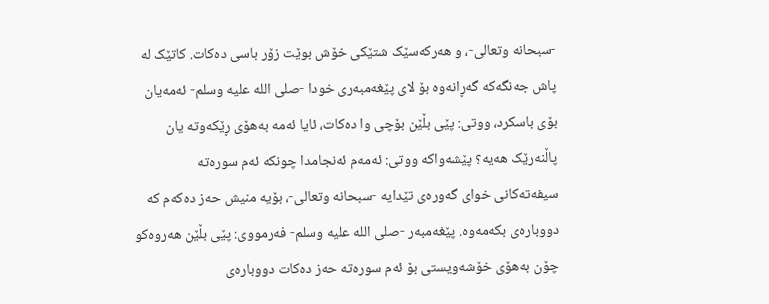-سبحانه وتعالى-، و هەرکەسێک شتێکی خۆش بوێت زۆر باسی دەکات. کاتێک لە پاش جەنگەکە گەڕانەوە بۆ لای پێغەمبەری خودا -صلى اللە علیە وسلم- ئەمەیان بۆی باسکرد، ووتی: پێی بڵێن بۆچی وا دەکات، ئایا ئەمە بەهۆی ڕێکەوتە یان پاڵنەرێک هەیە؟ پێشەواکە ووتی: ئەمەم ئەنجامدا چونکە ئەم سورەتە سیفەتەکانى خواى گەورەی تێدایە -سبحانه وتعالى-، بۆیە منیش حەز دەکەم کە دووبارەی بکەمەوە. پێغەمبەر -صلى اللە علیە وسلم- فەرمووی: پێی بڵێن هەروەکو چۆن بەهۆی خۆشەویستی بۆ ئەم سورەتە حەز دەکات دووبارەی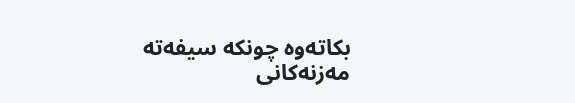بکاتەوە چونکە سیفەتە مەزنەکانى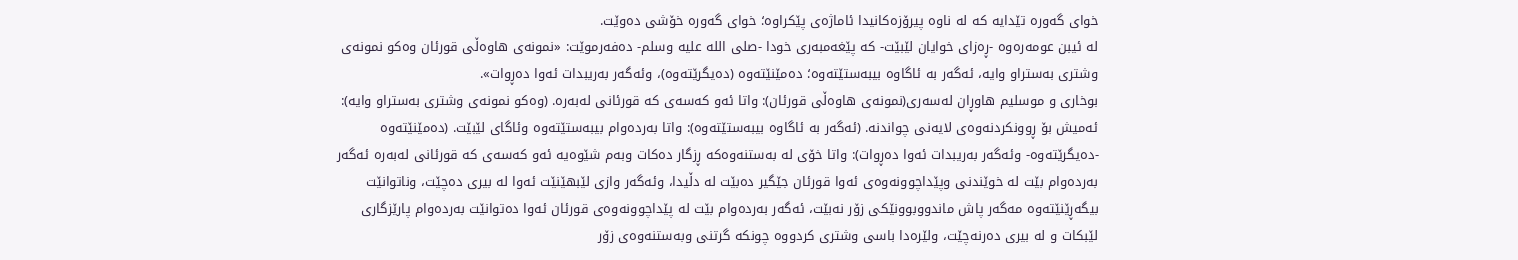خواى گەورە تێدایە کە لە ناوە پیرۆزەکانیدا ئاماژەی پێکراوە؛ خواى گەورە خۆشی دەوێت.
لە ئیبن عومەرەوە -ڕەزای خوایان لێبێت- کە پێغەمبەری خودا -صلى اللە علیە وسلم- دەفەرموێت: «نمونەی هاوەڵی قورئان وەکو نمونەی وشتری بەستراو وایە، ئەگەر بە ئاگاوە بیبەستێتەوە؛ دەمێنێتەوە (دەیگرێتەوە)، وئەگەر بەریبدات ئەوا دەڕوات».
بوخاری و موسلیم هاوڕان لەسەری(نمونەی هاوەڵی قورئان): واتا ئەو کەسەی کە قورئانی لەبەرە. (وەکو نمونەی وشتری بەستراو وایە): ئەمیش بۆ ڕوونکردنەوەى لایەنی چواندنە. (ئەگەر بە ئاگاوە بیبەستێتەوە): واتا بەردەوام بیبەستێتەوە وئاگای لێبێت. (دەمێنێتەوە -دەیگرێتەوە- وئەگەر بەریبدات ئەوا دەڕوات): واتا خۆی لە بەستنەوەکە ڕزگار دەکات وبەم شێوەیە ئەو کەسەی کە قورئانی لەبەرە ئەگەر بەردەوام بێت لە خوێندنی وپێداچوونەوەى ئەوا قورئان جێگیر دەبێت لە دڵیدا، وئەگەر وازی لێبهێنێت ئەوا لە بیری دەچێت، وناتوانێت بیگەڕێنێتەوە مەگەر پاش ماندووبوونێکی زۆر نەبێت، ئەگەر بەردەوام بێت لە پێداچوونەوەى قورئان ئەوا دەتوانێت بەردەوام پارێزگاری لێبکات و لە بیری دەرنەچێت، ولێرەدا باسی وشتری کردووە چونکە گرتنی وبەستنەوەى زۆر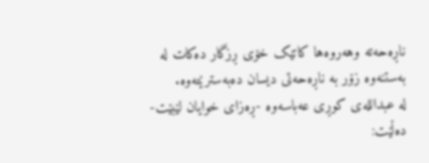ناڕەحەتە وهەروەها کاتێک خۆی ڕزگار دەکات لە بەستنەوە زۆر بە ناڕەحەتی دیسان دەبەسترێتەوە.
لە عبداللەی کوڕی عەباسەوە -ڕەزای خوایان لێبێت- دەڵێت: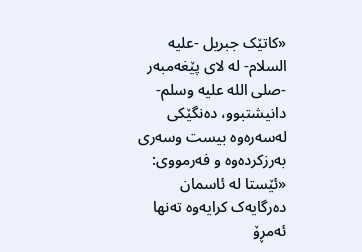«کاتێک جبریل -علیه السلام- لە لای پێغەمبەر -صلى اللە علیە وسلم- دانیشتبوو، دەنگێکی لەسەرەوە بیست وسەری بەرزکردەوە و فەرمووی: «ئێستا لە ئاسمان دەرگایەک کرایەوە تەنها ئەمڕۆ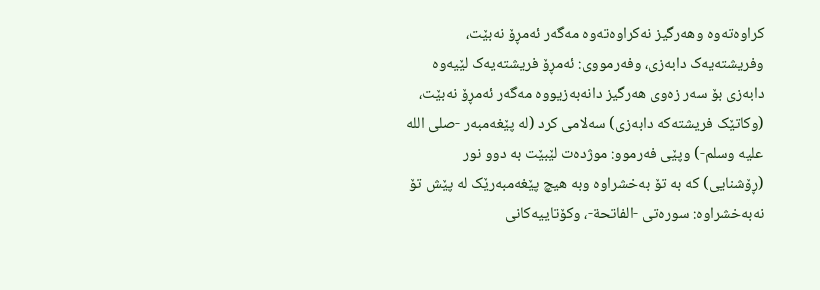کراوەتەوە وهەرگیز نەکراوەتەوە مەگەر ئەمڕۆ نەبێت، وفریشتەیەک دابەزی، وفەرمووی: ئەمڕۆ فریشتەیەک لێیەوە دابەزی بۆ سەر زەوی هەرگیز دانەبەزیووە مەگەر ئەمڕۆ نەبێت، (وکاتێک فریشتەکە دابەزی) سەلامی کرد (لە پێغەمبەر -صلى اللە علیە وسلم-) وپێی فەرموو: موژدەت لێبێت بە دوو نور (ڕۆشنایی) کە بە تۆ بەخشراوە وبە هیچ پێغەمبەرێک لە پێش تۆ نەبەخشراوە: سورەتی -الفاتحة-، وکۆتاییەکانى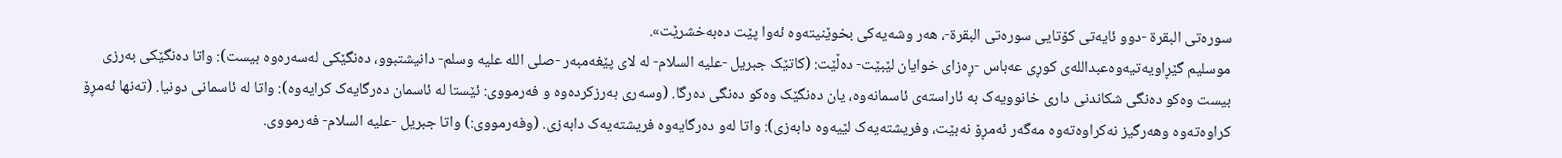سورەتی البقرة -دوو ئایەتی کۆتایی سورەتی البقرة-، هەر وشەیەکی بخوێنیتەوە ئەوا پێت دەبەخشرێت».
موسلیم گێڕاویەتیەوەعبداللەی کوڕی عەباس -ڕەزای خوایان لێبێت- دەڵێت: (کاتێک جبریل -علیه السلام- لە لای پێغەمبەر -صلى اللە علیە وسلم- دانیشتبوو، دەنگێکی لەسەرەوە بیست): واتا دەنگێکی بەرزی بیست وەکو دەنگی شکاندنی داری خانوویەک بە ئاراستەی ئاسمانەوە، یان دەنگێک وەکو دەنگی دەرگا. (وسەری بەرزکردەوە و فەرمووی: ئێستا لە ئاسمان دەرگایەک کرایەوە): واتا لە ئاسمانی دونیا. (تەنها ئەمڕۆ کراوەتەوە وهەرگیز نەکراوەتەوە مەگەر ئەمڕۆ نەبێت، وفریشتەیەک لێیەوە دابەزی): واتا لەو دەرگایەوە فریشتەیەک دابەزی. (وفەرمووی:) واتا جبریل -علیه السلام- فەرمووی.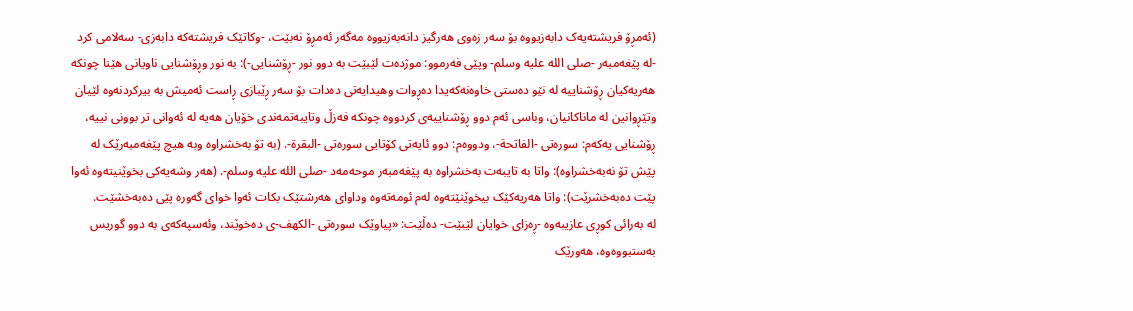(ئەمڕۆ فریشتەیەک دابەزیووە بۆ سەر زەوی هەرگیز دانەبەزیووە مەگەر ئەمڕۆ نەبێت، -وکاتێک فریشتەکە دابەزی- سەلامی کرد -لە پێغەمبەر -صلى اللە علیە وسلم- وپێی فەرموو: موژدەت لێبێت بە دوو نور -ڕۆشنایی-): بە نور وڕۆشنایی ناویانی هێنا چونکە هەریەکیان ڕۆشناییە لە نێو دەستی خاوەنەکەیدا دەڕوات وهیدایەتی دەدات بۆ سەر ڕێبازی ڕاست ئەمیش بە بیرکردنەوە لێیان وتێڕوانین لە ماناکانیان، وباسی ئەم دوو ڕۆشناییەى کردووە چونکە فەزڵ وتایبەتمەندی خۆیان هەیە لە ئەوانى تر بوونی نییە، ڕۆشنایی یەکەم: سورەتی -الفاتحة-، ودووەم: دوو ئایەتی کۆتایی سورەتی -البقرة-. (بە تۆ بەخشراوە وبە هیچ پێغەمبەرێک لە پێش تۆ نەبەخشراوە): واتا بە تایبەت بەخشراوە بە پێغەمبەر موحەمەد -صلى اللە علیە وسلم-. (هەر وشەیەکی بخوێنیتەوە ئەوا پێت دەبەخشرێت): واتا هەریەکێک بیخوێنێتەوە لەم ئومەتەوە وداواى هەرشتێک بکات ئەوا خواى گەورە پێی دەبەخشێت.
لە بەرائی کوڕی عازیبەوە -ڕەزای خوایان لێبێت- دەڵێت: «پیاوێک سورەتی -الکهف-ی دەخوێند، وئەسپەکەى بە دوو گوریس بەستبووەوە، هەورێک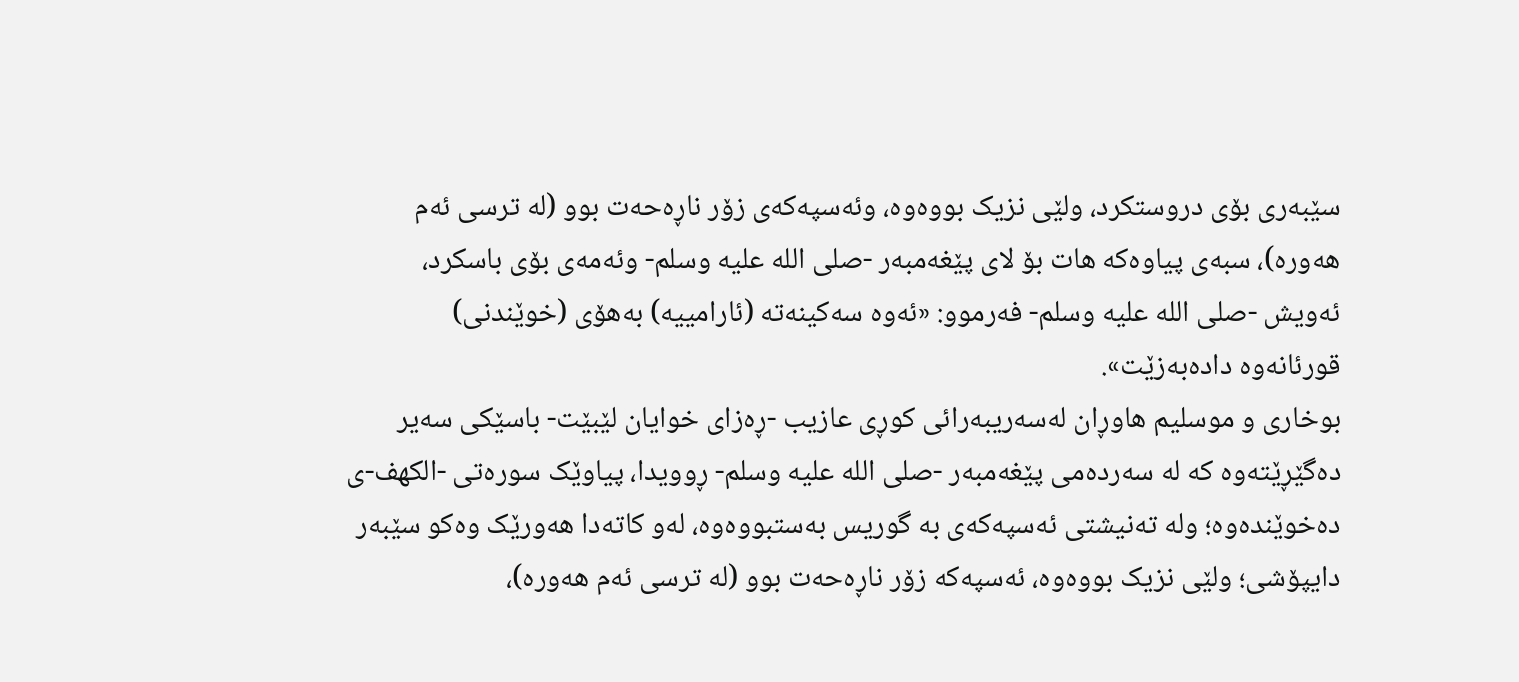سێبەری بۆی دروستکرد، ولێی نزیک بووەوە، وئەسپەکەى زۆر ناڕەحەت بوو (لە ترسی ئەم هەورە)، سبەی پیاوەکە هات بۆ لای پێغەمبەر -صلى اللە علیە وسلم- وئەمەى بۆی باسکرد، ئەویش -صلى اللە علیە وسلم- فەرموو: «ئەوە سەکینەتە (ئارامییە) بەهۆی (خوێندنی) قورئانەوە دادەبەزێت».
بوخاری و موسلیم هاوڕان لەسەریبەرائی کوڕی عازیب -ڕەزای خوایان لێبێت- باسێکی سەیر دەگێڕێتەوە کە لە سەردەمی پێغەمبەر -صلى الله عليه وسلم- ڕوویدا، پیاوێک سورەتی -الکهف-ی دەخوێندەوە؛ ولە تەنیشتی ئەسپەکەى بە گوریس بەستبووەوە، لەو کاتەدا هەورێک وەکو سێبەر دایپۆشی؛ ولێی نزیک بووەوە، ئەسپەکە زۆر ناڕەحەت بوو (لە ترسی ئەم هەورە)،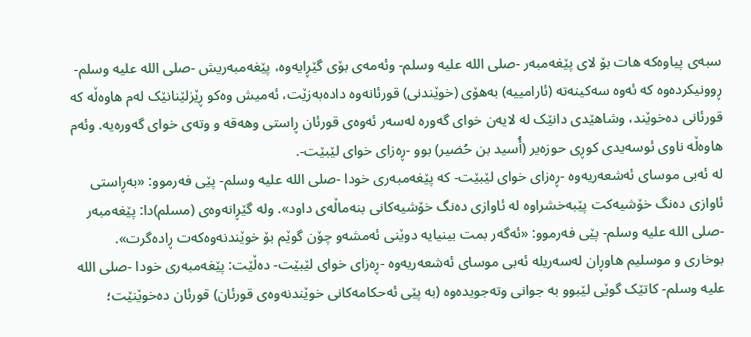سبەی پیاوەکە هات بۆ لای پێغەمبەر -صلى اللە علیە وسلم- وئەمەى بۆی گێڕایەوە، پێغەمبەریش -صلى اللە علیە وسلم- ڕوونیکردەوە کە ئەوە سەکینەتە (ئارامییە) بەهۆی (خوێندنی) قورئانەوە دادەبەزێت، ئەمیش وەکو ڕێزلێنانێک لەم هاوەڵە کە قورئانی دەخوێند، وشاهێدی دانێک لە لایەن خواى گەورە لەسەر ئەوەى قورئان ڕاستی وهەقە و وتەی خواى گەورەیە. وئەم هاوەڵە ناوی ئوسەیدی کوڕی حوزەیر (أُسيد بن حُضير) بوو -ڕەزاى خواى لێبێت-.
لە ئەبی موسای ئەشعەریەوە -ڕەزای خوای لێبێت- کە پێغەمبەری خودا -صلى اللە علیە وسلم- پێی فەرموو: «بەڕاستی ئاوازی دەنگ خۆشیەکت پێبەخشراوە لە ئاوازی دەنگ خۆشیەکانى بنەماڵەی داود». ولە گێڕانەوەى (مسلم)دا: پێغەمبەر -صلى اللە علیە وسلم- پێی فەرموو: «ئەگەر بمت بینیایە دوێنی ئەمشەو چۆن گوێم بۆ خوێندنەوەکەت ڕادەگرت».
بوخاری و موسلیم هاوڕان لەسەریلە ئەبی موسای ئەشعەریەوە -ڕەزای خوای لێبێت- دەڵێت: پێغەمبەری خودا -صلى اللە علیە وسلم- کاتێک گوێی لێبوو بە جوانى وتەجویدەوە (بە پێی ئەحکامەکانى خوێندنەوەى قورئان) قورئان دەخوێنێت؛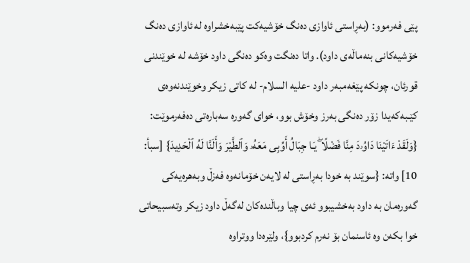پێی فەرموو: (بەڕاستی ئاوازی دەنگ خۆشیەکت پێبەخشراوە لە ئاوازی دەنگ خۆشیەکانى بنەماڵەی داود). واتا دەنگت وەکو دەنگی داود خۆشە لە خوێندنی قورئان، چونکە پێغەمبەر داود -علیه السلام- لە کاتی زیکر وخوێندنەوەى کێـبەکەیدا زۆر دەنگی بەرز وخۆش بوو، خواى گەورە سەبارەتی دەفەرموێت: {وَلَقَدْ ءَاتَيْنَا دَاوُۥدَ مِنَّا فَضْلًا ۖ يَـا جِبَالُ أَوِّبِى مَعَهُۥ وَٱلطَّيْرَ وَأَلَنَّا لَهُ ٱلْحَدِيدَ} [سبأ: 10] واتە: {سوێند بە خودا بەڕاستی لە لایەن خۆمانەوە فەزڵ وبەھرەیەکی گەورەمان بە داود بەخشیبوو ئەی چیا وباڵندەکان لەگەڵ داود زیکر وتەسبیحاتی خوا بکەن وە ئاسنمان بۆ نەرم کردبوو}، ولێرەدا ووتراوە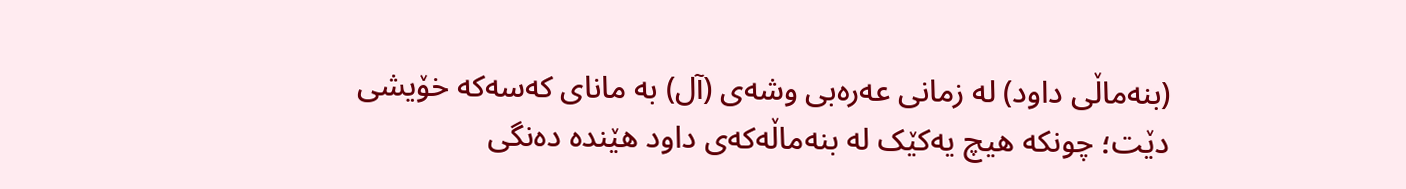(بنەماڵی داود) لە زمانى عەرەبی وشەى (آل) بە مانای کەسەکە خۆیشی دێت؛ چونکە هیچ یەکێک لە بنەماڵەکەى داود هێندە دەنگی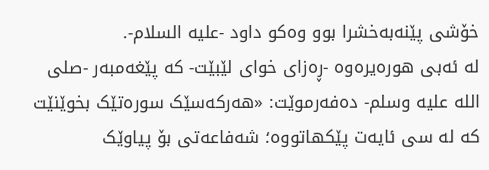خۆشی پێنەبەخشرا بوو وەکو داود -علیه السلام-.
لە ئەبی هورەیرەوە -ڕەزای خوای لێبێت- کە پێغەمبەر -صلى اللە علیە وسلم- دەفەرموێت: «هەرکەسێک سورەتێک بخوێنێت کە لە سی ئایەت پێکهاتووە؛ شەفاعەتی بۆ پیاوێک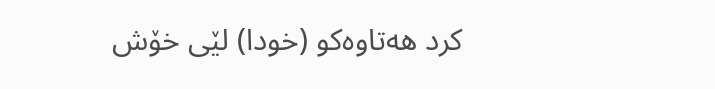کرد هەتاوەکو (خودا) لێی خۆش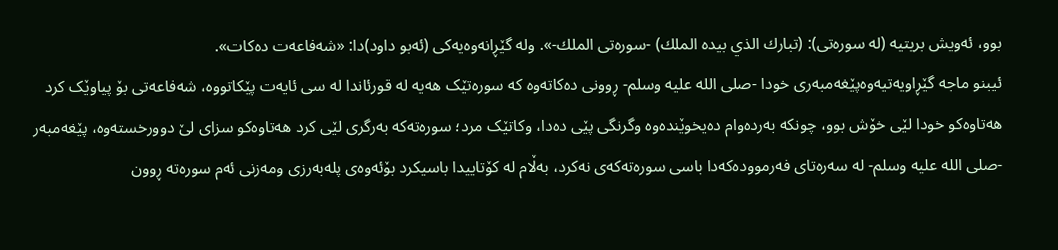بوو، ئەویش بریتیە (لە سورەتی): (تبارك الذي بيده الملك) -سورەتی الملك-». ولە گێڕانەوەیەکی (ئەبو داود)دا: «شەفاعەت دەکات».
ئیبنو ماجه گێڕاویەتیەوەپێغەمبەری خودا -صلى اللە علیە وسلم- ڕوونی دەکاتەوە کە سورەتێک هەیە لە قورئاندا لە سی ئایەت پێکاتووە، شەفاعەتی بۆ پیاوێک کرد هەتاوەکو خودا لێی خۆش بوو، چونکە بەردەوام دەیخوێندەوە وگرنگی پێی دەدا، وکاتێک مرد؛ سورەتەکە بەرگری لێی کرد هەتاوەکو سزای لێ دوورخستەوە، پێغەمبەر -صلى الله عليه وسلم- لە سەرەتای فەرموودەکەدا باسی سورەتەکەى نەکرد، بەڵام لە کۆتاییدا باسیکرد بۆئەوەى پلەبەرزی ومەزنی ئەم سورەتە ڕوون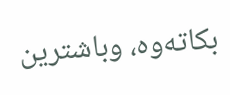بکاتەوە، وباشترین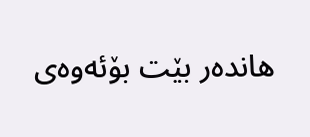هاندەر بێت بۆئەوەى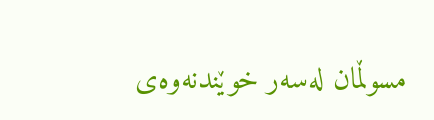مسوڵمان لەسەر خوێندنەوەى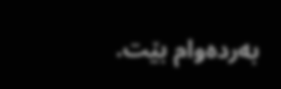بەردەوام بێت.